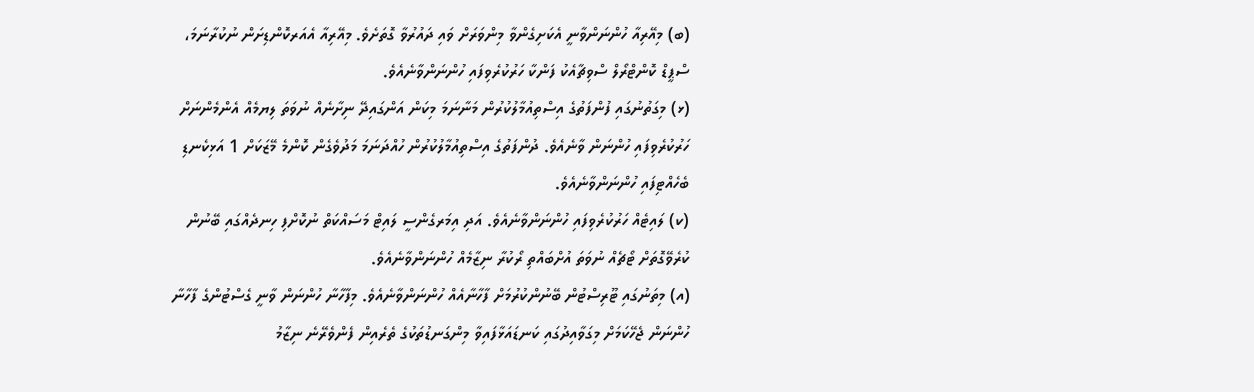(ބ) މިއޭރިއާ ހުންނަންވާނީ އެކަށިގެންވާ މިންވަރަށް ވައި ދައުރުވާ ގޮތަށެވެ. މިއޭރިއާ އެއަރކޮންޑިށަން ނުކުރާނަމަ، ސްޕީޑް ކޮންޓްރޯލް ސްވިޗާއެކު ފަންކާ ހަރުކުރެވިފައި ހުންނަންވާނެއެވެ.
(ޅ) މިގަތުނުގައި ފުންފަތުގެ އިސްތިއުމާލުކުރުން މަނާނަމަ މިކަން އަންގައިދޭ ނިށާނެއް ނުވަތަ ލިޔމެއް އެންމެންނަށް ހަރުކުރެވިފައި ހުންނަން ވާނެއެވެ. ދުންފަތުގެ އިސްތިއުމާލުކުރުން ހުއްދަނަމަ މަދުވެގެން ކޮންމެ މޭޒަކަށް 1 އަޅިކެނޑި ބެހެއްޓިފައި ހުންނަންވާނެއެވެ.
(ކ) ލައިޓެއް ހަރުކުރެވިފައި ހުންނަންވާނެއެވެ. އަދި އިމަރގެންސީ ލައިޓް މަސައްކަތް ނުކޮށްފި ހިނދެއްގައި ބޭނުން ކުރެވޭގޮތަށް ޓޯޗެއް ނުވަތަ އުށްބައްތި ރޯކުރާ ނިޒާމެއް ހުންނަންވާނެއެވެ.
(އ) މިތަނުގައި ޓޫރިސްޓުން ބޭނުންކުރުމަށް ފާހާނާއެއް ހުންނަންވާނެއެވެ. މިފާހާނާ ހުންނަން ވާނީ ގެސްޓުންގެ ފާހާނާ ހުންނަން ޖެހޭކަމަށް މިގަވާއިދުގައި ކަނޑައަޅާފައިވާ މިންގަނޑުތަކުގެ ތެރެއިން ފެންވެރޭނެ ނިޒާމު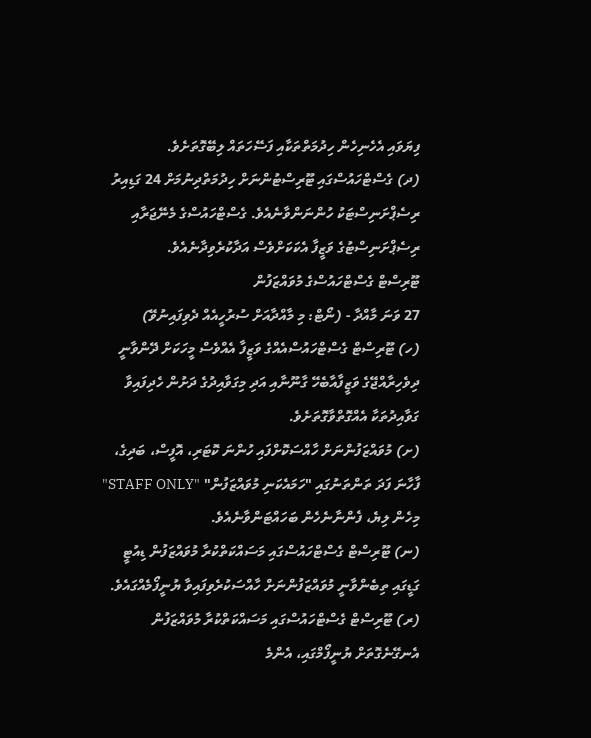ފިޔަވައި އެހެނިހެން ހިދުމަތްތަކާއި ފަސޭހަތައް ލިބޭގޮތަށެވެ.
(ދ) ގެސްޓްހައުސްގައި ޓޫރިސްޓުންނަށް ހިދުމަތްދިނުމަށް 24 ގަޑިއިރު ރިސެޕްށަނިސްޓަކު ހުންނަންވާނެއެވެ. ގެސްޓްހައުސްގެ މެނޭޖަރާއި ރިސެޕްށަނިސްޓުގެ ވަޒީފާ އެކަކަށްވެސް އަދާކުރެވިދާނެއެވެ.
ޓޫރިސްޓް ގެސްޓްހައުސްގެ މުވައްޒަފުން
27 ވަނަ މާއްދާ - (ނޯޓް: މި މާއްދާއަށް ސުރުހީއެއް ދެވިފައިނުވޭ)
(ހ) ޓޫރިސްޓް ގެސްޓްހައުސްއެއްގެ ވަޒީފާ އެއްވެސް މީހަކަށް ދޭންވާނީ ދިވެހިރާއްޖޭގެ ވަޒީފާއާބެހޭ ގާނޫނާއި އަދި މިގަވާއިދުގެ ދަށުން ހެދިފައިވާ ގަވާއިދުތަކާ އެއްގޮތްވާގޮތަށެވެ.
(ށ) މުވައްޒަފުންނަށް ހާއްސަކޮށްފައި ހުންނަ ކޮޓަރި، އޮފީސް، ބަދިގެ، ފާހާނަ ފަދަ ތަންތަނުގައި "ހަމައެކަނި މުވައްޒަފުން" "STAFF ONLY" މިހެން ލިޔެ، ފެންނާނެހެން ބަހައްޓަންވާނެއެވެ.
(ނ) ޓޫރިސްޓް ގެސްޓްހައުސްގައި މަސައްކަތްކުރާ މުވައްޒަފުން ޑިއުޓީ ގަޑީގައި ތިބެންވާނީ މުވައްޒަފުންނަށް ހާއްސަކުރެވިފައިވާ ޔުނީފޯމެއްގައެވެ.
(ރ) ޓޫރިސްޓް ގެސްޓްހައުސްގައި މަސައްކަތްކުރާ މުވައްޒަފުން އެނގޭނެގޮތަށް ޔުނީފޯމްގައި، އެންމެ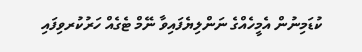ކުޑަމިނުން އެމީހެއްގެ ނަންލިޔެފައިވާ ނޭމް ޓެގެއް ހަރުކުރވިފައި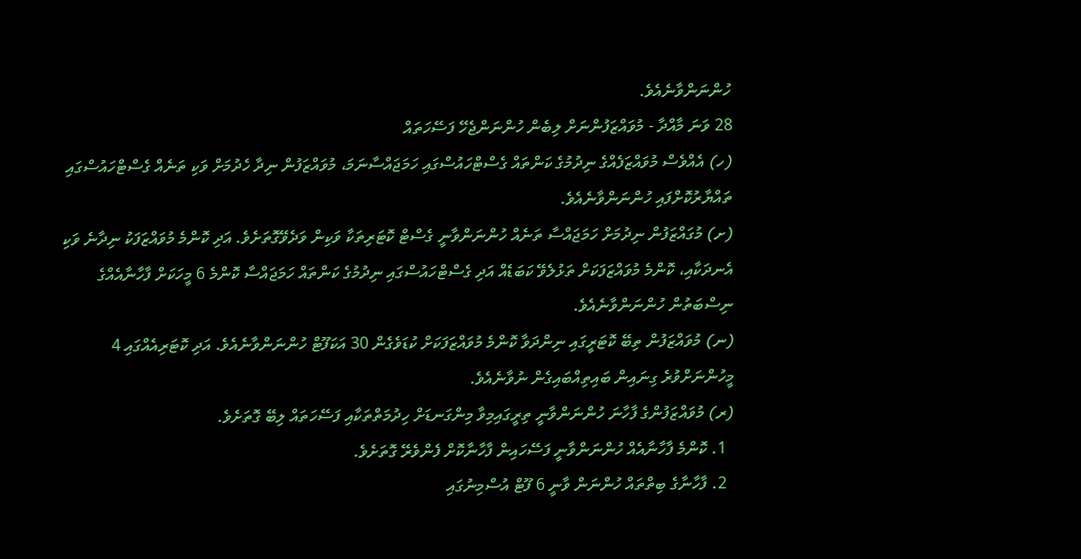ހުންނަންވާނެއެވެ.
28 ވަނަ މާއްދާ - މުވައްޒަފުންނަށް ލިބެން ހުންނަންޖެހޭ ފަސޭހަތައް
(ހ) އެއްވެސް މުވައްޒަފެއްގެ ނިދުމުގެ ކަންތައް ގެސްޓްހައުސްގައި ހަމަޖައްސާނަމަ، މުވައްޒަފުން ނިދާ ހެދުމަށް ވަކި ތަނެއް ގެސްޓްހައުސްގައި ތައްޔާރުކޮށްފައި ހުންނަންވާނެއެވެ.
(ށ) މުގައްޒަފުން ނިދުމަށް ހަމަޖައްސާ ތަނެއް ހުންނަންވާނީ ގެސްޓް ކޮޓަރިތަކާ ވަކިން ވަދެވޭގޮތަށެވެ. އަދި ކޮންމެ މުވައްޒަފަކު ނިދާނެ ވަކި އެނދަކާއި، ކޮންމެ މުވައްޒަފަކަށް ތަޅުލެވޭ ކަބަޑެއް އަދި ގެސްޓްހައުސްގައި ނިދުމުގެ ކަންތައް ހަމަޖައްސާ ކޮންމެ 6 މީހަކަށް ފާހާނާއެއްގެ ނިސްބަތުން ހުންނަންވާނެއެވެ.
(ނ) މުވައްޒަފުން ތިބޭ ކޮޓަރީގައި ނިންދަވާ ކޮންމެ މުވައްޒަފަކަށް ކުޑަވެގެން 30 އަކަފޫޓް ހުންނަންވާނެއެވެ. އަދި ކޮޓަރިއެއްގައި 4 މީހުންނަށްވުރެ ގިނައިން ބައިތިއްބައިގެން ނުވާނެއެވެ.
(ރ) މުވައްޒަފުންގެ ފާހާނަ ހުންނަންވާނީ ތިރީގައިމިވާ މިންގަނޑަށް ހިދުމަތްތަކާއި ފަސޭހަތައް ލިބޭ ގޮތަށެވެ.
  1. ކޮންމެ ފާހާނާއެއް ހުންނަންވާނީ ފަސޭހައިން ފާހާނާކޮށް ފެންވެރޭ ގޮތަށެވެ.
  2. ފާހާނާގެ ބިތްތައް ހުންނަން ވާނީ 6 ފޫޓް އުސްމިނުގައި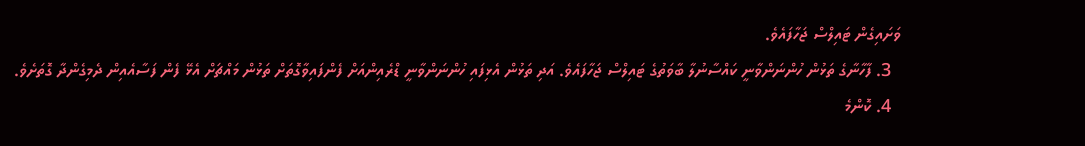ވަށައިގެން ޓައިލްސް ޖަހާފައެވެ.
  3. ފާހާނާގެ ތަޅުން ހުންނަންވާނީ ކައްސާނުލާ ބާވަތުގެ ޓައިލްސް ޖަހާފައެވެ. އަދި ތަޅުން އެޅިފައި ހުންނަންވާނީ ޑްރެއިންއަށް ފެންފައިވާގޮތަށް ތަޅުން މައްޗަށް އެޅޭ ފެން ފަސާއެއިން ދެމިގެންދާ ގޮތަށެވެ.
  4. ކޮންމެ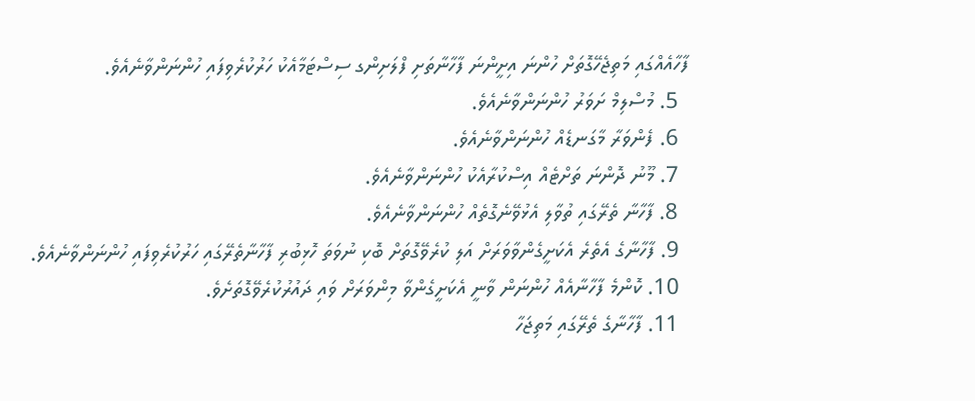ފާހާއެއްގައި މަތިޖެހޭގޮތަށް ހުންނަ އިށީންނަ ފާހާނާތަށި ފްލަށިންގ ސިސްޓަމާއެކު ހަރުކުރެވިފައި ހުންނަންވާނެއެވެ.
  5. މުސްލިމް ށަވަރު ހުންނަންވާނެއެވެ.
  6. ފެންވަރާ މާގަނޑެއް ހުންނަންވާނެއެވެ.
  7. މޫނު ދޮންނަ ތަށްޓެއް އިސްކުރާއެކު ހުންނަންވާނެއެވެ.
  8. ފާހާނާ ތެރޭގައި ތުވާލި އެޅުވޭނެގޮތެއް ހުންނަންވާނެއެވެ.
  9. ފާހާނާގެ އެތެރެ އެކަށީގެންވާވަރަށް އަލި ކުރެވޭގޮތަށް ބޮކި ނުވަތަ ހޮޅިބުރި ފާހާނާތެރޭގައި ހަރުކުރެވިފައި ހުންނަންވާނެއެވެ.
  10. ކޮންމެ ފާހާނާއެއް ހުންނަން ވާނީ އެކަށީގެންވާ މިންވަރަށް ވައި ދައުރުކުރެވޭގޮތަށެވެ.
  11. ފާހާނާގެ ތެރޭގައި މަތިޖަހާ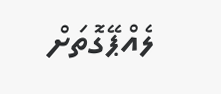ލެއްޕޭގޮތަށް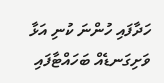ހަދާފައި ހުންނަ ކުނި އަޅާ ވަށިގަނޑެއް ބަހައްޓާފައި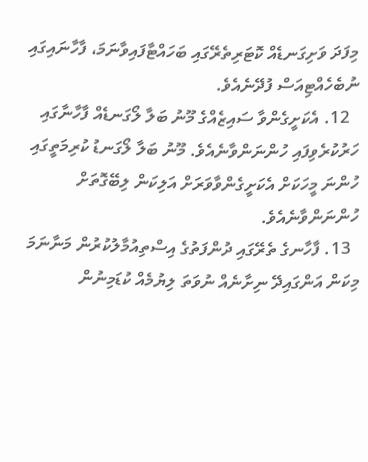މިފަދަ ވަށިގަނޑެއް ކޮޓަރިތެރޭގައި ބަހައްޓާފައިވާނަމަ، ފާހާނައިގައި ނުބެހެއްޓިއަސް ފުދޭނެއެވެ.
  12. އެކަށީގެންވާ ސައިޒެއްގެ މޫނު ބަލާ ލޯގަނޑެއް ފާހާނާގައި ހަރުކުރެވިފައި ހުންނަންވާނެއެވެ. މޫނު ބަލާ ލޯގަނޑު ކުރިމަތީގައި ހުންނަ މީހަކަށް އެކަށީގެންވާވަރަށް އަލިކަން ލިބޭގޮތަށް ހުންނަންވާނެއެވެ.
  13. ފާހާނގެ ތެރޭގައި ދުންފަތުގެ އިސްތިއުމާލުކުރުން މަނާނަމަ މިކަން އަންގައިދޭ ނިށާނެއް ނުވަތަ ލިޔުމެއް ކުޑަމިނުން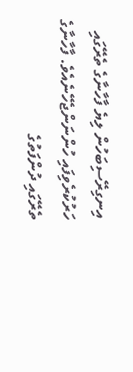އިނގިރޭސިބަހުން ލިޔެ ފާހާނާގެ ތެރޭގައި ހަރުކުރެވިފައި ހުންނަންޖެހޭނެއެވެ. ފާހާނާގެ ތެރޭގައި ދުންފަތުގެ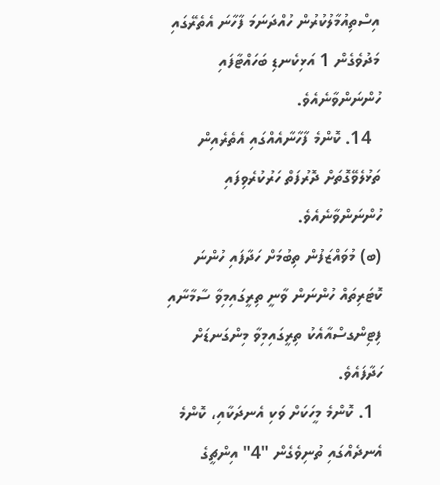އިސްތިއުމާލުކުރުން ހުއްދަނަމަ ފާހާނަ އެތެރޭގައި މަދުވެގެން 1 އަޅިކެނޑި ބަހައްޓާފައި ހުންނަންވާނެއެވެ.
  14. ކޮންމެ ފާހާނާއެއްގައި އެތެރެއިން ތަޅުލެވޭގޮތަށް ދޮރުފަތް ހަރުކުރެވިފައި ހުންނަންވާނެއެވެ.
(ބ) މުވައްޒަފުން ތިބުމަށް ހަދާފައި ހުންނަ ކޮޓަރިތައް ހުންނަން ވާނީ ތިރީގައިމިވާ ސާމާނާއި ފިޓިންގސްއާއެކު ތިރީގައިމިވާ މިންގަނޑަށް ހަދާފައެވެ.
  1. ކޮންމެ މީހަކަށް ވަކި އެނދަކާއި، ކޮންމެ އެނދެއްގައި ތުނިވެގެން "4" އިންޗީގެ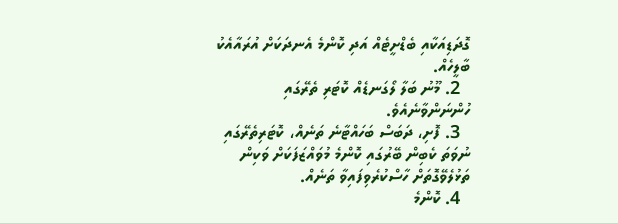ގޮދަޑިއަކާއި ބެޑްށީޓެއް އަދި ކޮންމެ އެނދަކަށް އުރައާއެކު ބާލީހެއް.
  2. މޫނު ބަލާ ލޯގަނޑެއް ކޮޓަރި ތެރޭގައި ހުންނަންވާނެއެވެ.
  3. ފޮށި، ދަބަސް ބަހައްޓާނެ ތަނެއް، ކޮޓަރިތެރޭގައި ނުވަތަ ކެބިން ބޭރުގައި ކޮންމެ މުވައްޒަފަކަށް ވަކިން ތަޅުލެވޭގޮތަށް ހާސްކުރެވިފައިވާ ތަނެއް.
  4. ކޮންމެ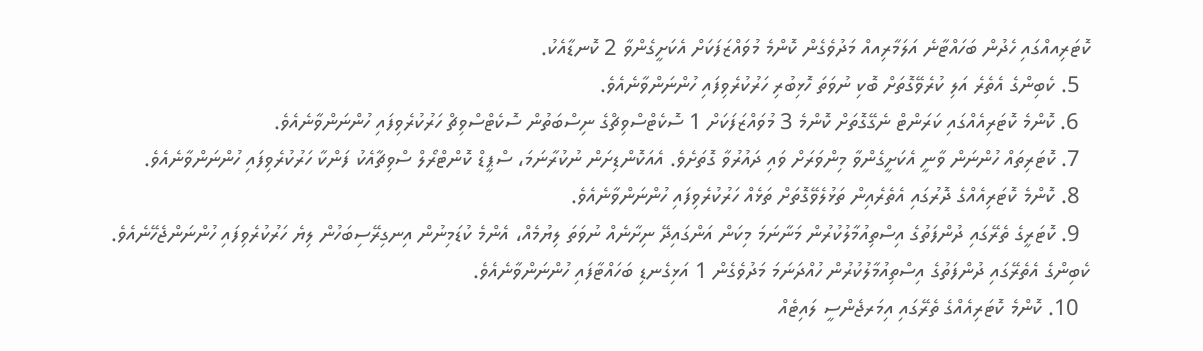ކޮޓަރިއއްގައި ހެދުން ބަހައްޓާނެ އަލަމާރިއއް މަދުވެގެން ކޮންމެ މުވައްޒަފަކަށް އެކަށީގެންވާ 2 ކޮނޑާއެކު.
  5. ކެބިންގެ އެތެރެ އަލި ކުރެވޭގޮތަށް ބޮކި ނުވަތަ ހޮޅިބުރި ހަރުކުރެވިފައި ހުންނަންވާނެއެވެ.
  6. ކޮންމެ ކޮޓަރިއެއްގައި ކަރަންޓް ނެގޭގޮތަށް ކޮންމެ 3 މުވައްޒަފަކަށް 1 ސޮކެޓްސްވިޗްގެ ނިސްބަތުން ސޮކެޓްސްވިޗް ހަރުކުރެވިފައި ހުންނަންވާނެއެވެ.
  7. ކޮޓަރިތައް ހުންނަން ވާނީ އެކަށީގެންވާ މިންވަރަށް ވައި ދައުރުވާ ގޮތަށެވެ. އެއަކޮންޑިށަން ނުކުރާނަމަ، ސްޕީޑް ކޮންޓްރޯލް ސްވިޗާއެކު ފަންކާ ހަރުކުރެވިފައި ހުންނަންވާނެއެވެ.
  8. ކޮންމެ ކޮޓަރިއެއްގެ ދޮރުގައި އެތެރެއިން ތަޅުލެވޭގޮތަށް ތަޅެއް ހަރުކުރެވިފައި ހުންނަންވާނެއެވެ.
  9. ކޮޓަރީގެ ތެރޭގައި ދުންފަތުގެ އިސްތިއުމާލުކުރުން މަނާނަމަ މިކަން އަންގައިދޭ ނިށާނެއް ނުވަތަ ލިޔުމެއް، އެންމެ ކުޑަމިނުން އިނގިރޭސިބަހުން ލިޔެ ހަރުކުރެވިފައި ހުންނަންޖެހޭނެއެވެ. ކެބިންގެ އެތެރޭގައި ދުންފަތުގެ އިސްތިއުމާލުކުރުން ހުއްދަނަމަ މަދުވެގެން 1 އަޅިގެނޑި ބަހައްޓާފައި ހުންނަންވާނެއެވެ.
  10. ކޮންމެ ކޮޓަރިއެއްގެ ތެރޭގައި އިމަރޖެންސީ ލައިޓެއް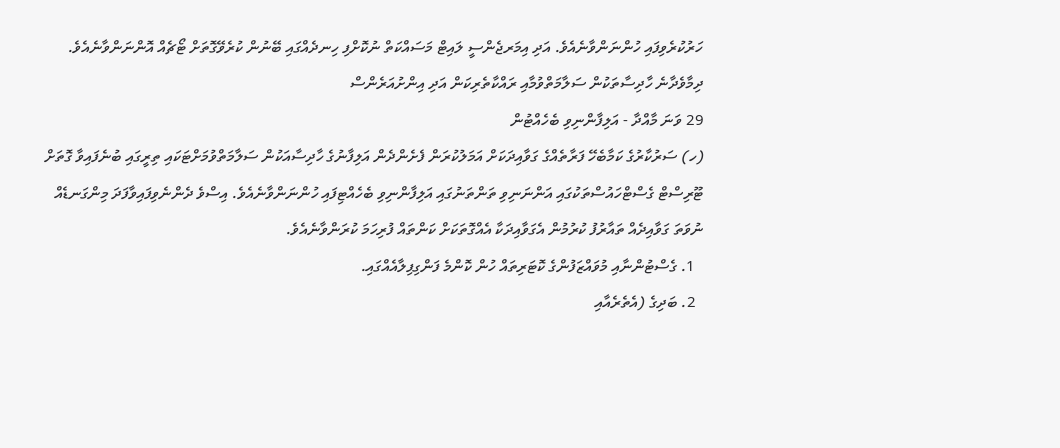ހަރުކުރެވިފައި ހުންނަންވާނެއެވެ. އަދި އިމަރޖެންސީ ލައިޓް މަސައްކަތް ނުކޮށްފި ހިނދެއްގައި ބޭނުން ކުރެވޭގޮތަށް ޓޯޗެއް އޮންނަންވާނެއެވެ.
ދިމާވެދާނެ ހާދިސާތަކުން ސަލާމަތްވުމާއި ރައްކާތެރިކަން އަދި އިންށުއަރެންސް
29 ވަނަ މާއްދާ - އަލިފާންނިވި ބެހެއްޓުން
(ހ) ސަރުކާރުގެ ކަމާބެހޭ ފަރާތެއްގެ ގަވާއިދަކަށް އަމަލުކުރަން ފެށެންދެން އަލިފާނުގެ ހާދިސާއަކުން ސަލާމަތްވުމަށްޓަކައި ތިރީގައި ބުނެފައިވާ ގޮތަށް ޓޫރިސްޓް ގެސްޓްހައުސްތަކުގައި އަންނަނިވި ތަންތަނުގައި އަލިފާންނިވި ބެހެއްޓިފައި ހުންނަންވާނެއެވެ. އިސްވެ ދެންނެވިފައިވާފަދަ މިންގަނޑެއް ނުވަތަ ގަވާއިދެއް ތައާރުފު ކުރުމުން އެގަވާއިދަކާ އެއްގޮތަކަށް ކަންތައް ފުރިހަމަ ކުރަންވާނެއެވެ.
  1. ގެސްޓުންނާއި މުވައްޒަފުންގެ ކޮޓަރިތައް ހުން ކޮންމެ ފަންގިފިލާއެއްގައި.
  2. ބަދިގެ (އެތެރެއާއި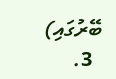ބޭރުގައި)
  3.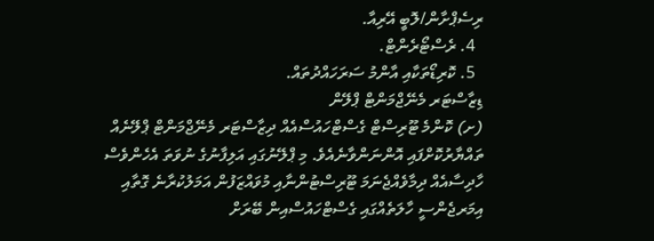ރިސެޕްށާން/ލޮބީ އޭރިއާ.
  4. ރެސްޓޯރެންޓް.
  5. ކޮރިޑޯތަކާއި އާންމު ސަރަހައްދުތައް.
ޑިޒާސްޓަރ މެނޭޖްމަންޓް ޕްލޭން
(ށ) ކޮންމެ ޓޫރިސްޓް ގެސްޓްހައުސްއެއް ދިޒާސްޓަރ މެނޭޖްމަންޓް ޕްލޭނެއް ތައްޔާރުކޮށްފައި އޮންނަންވާނެއެވެ. މި ޕްލޭނުގައި އަލިފާނުގެ ނުވަތަ އެހެންވެސް ހާދިސާއެއް ދިމާވެއްޖެނަމަ ޓޫރިސްޓުންނާއި މުވައްޒަފުން އަމަލުކުރާނެ ގޮތާއި އިމަރޖެންސީ ހާލަތެއްގައި ގެސްޓްހައުސްއިން ބޭރަށް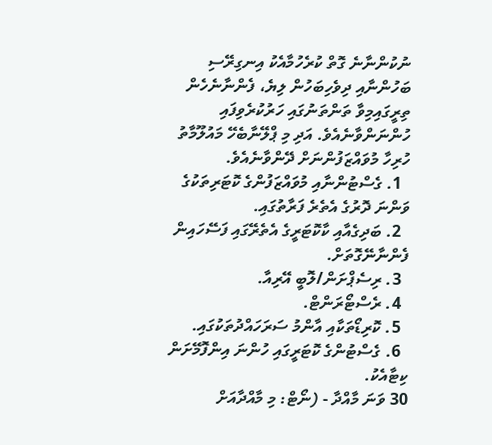ނުކުންނާނެ ގޮތް ކުރެހުމާއެކު އިނގިރޭސި ބަހުންނާއި ދިވެހިބަހުން ލިޔެ، ފެންނާނެހެން ތިރީގައިމިވާ ތަންތަނުގައި ހަރުކުރެވިފައި ހުންނަންވާނެއެވެ. އަދި މި ޕްލޭނާބެހޭ މައުލޫމާތު ހުރިހާ މުވައްޒަފުންނަށް ދޭންވާނެއެވެ.
  1. ގެސްޓުންނާއި މުވައްޒަފުންގެ ކޮޓަރިތަކުގެ ވަންނަ ދޮރުގެ އެތެރެ ފަރާތުގައި.
  2. ބަދިގެއާއި ކާކޮޓަރީގެ އެތެރޭގައި ފަސޭހައިން ފެންނާނޭގޮތަށް.
  3. ރިސެޕްށަން/ލޮބީ އޭރިއާ.
  4. ރެސްޓޯރަންޓް.
  5. ކޮރިޑޯތަކާއި އާންމު ސަރަހައްދުތަކުގައި.
  6. ގެސްޓުންގެ ކޮޓަރީގައި ހުންނަ އިންފޮމޭށަން ކިޓާއެކު.
30 ވަނަ މާއްދާ - (ނޯޓް: މި މާއްދާއަށް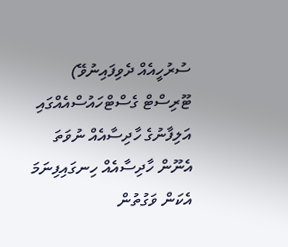ސުރުހީއެއް ދެވިފައިނުވޭ)
ޓޫރިސްޓް ގެސްޓްހައުސްއެއްގައި އަލިފާނުގެ ހާދިސާއެއް ނުވަތަ އެނޫން ހާދިސާއެއް ހިނގައިފިނަމަ އެކަން ވަގުތުން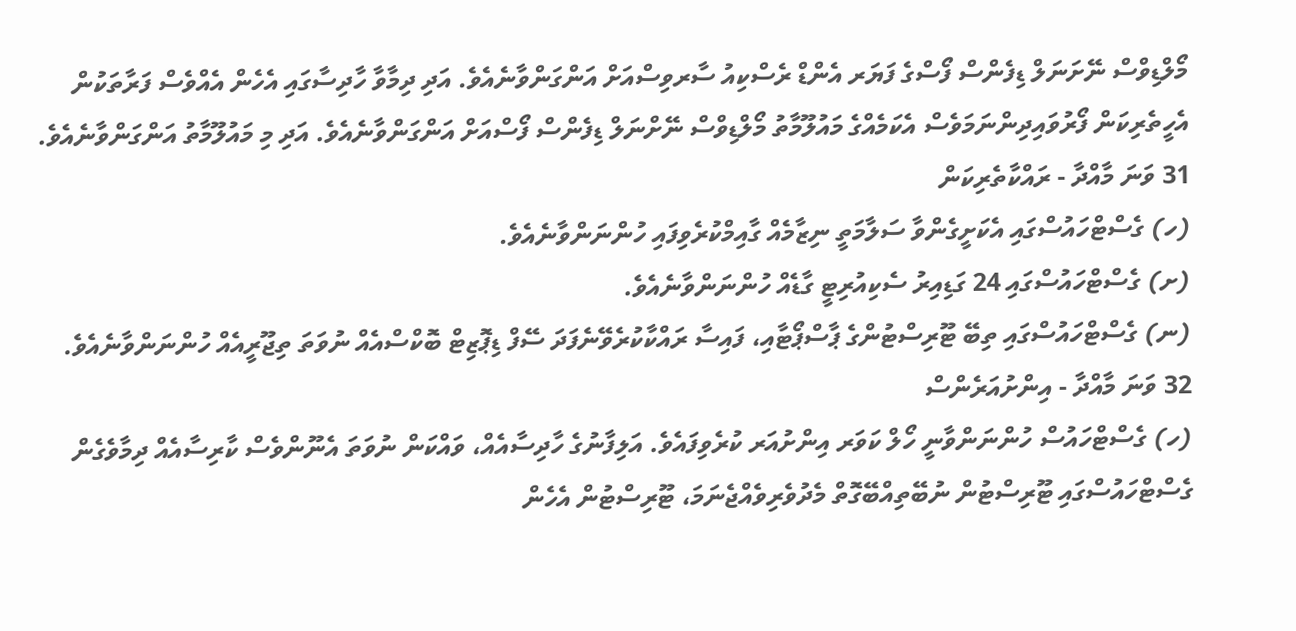މޯލްޑިވްސް ނޭށަނަލް ޑިފެންސް ފޯސްގެ ފަޔަރ އެންޑް ރެސްކިއު ސާރވިސްއަށް އަންގަންވާނެއެވެ. އަދި ދިމާވާ ހާދިސާގައި އެހެން އެއްވެސް ފަރާތަކުން އެހީތެރިކަން ފޯރުވައިދިންނަމަވެސް އެކަމެއްގެ މައުލޫމާތު މޯލްޑިވްސް ނޭށްނަލް ޑިފެންސް ފޯސްއަށް އަންގަންވާނެއެވެ. އަދި މި މައުލޫމާތު އަންގަންވާނެއެވެ.
31 ވަނަ މާއްދާ - ރައްކާތެރިކަން
(ހ) ގެސްޓްހައުސްގައި އެކަށީގެންވާ ސަލާމަތީ ނިޒާމެއް ގާއިމްކުރެވިފައި ހުންނަންވާނެއެވެ.
(ށ) ގެސްޓްހައުސްގައި 24 ގަޑިއިރު ސެކިއުރިޓީ ގާޑެއް ހުންނަންވާނެއެވެ.
(ނ) ގެސްޓްހައުސްގައި ތިބޭ ޓޫރިސްޓުންގެ ޕާސްޕޯޓާއި، ފައިސާ ރައްކާކުރެވޭނެފަދަ ސޭފް ޑިޕޮޒިޓް ބޮކްސްއެއް ނުވަތަ ތިޖޫރީއެއް ހުންނަންވާނެއެވެ.
32 ވަނަ މާއްދާ - އިންށުއަރެންސް
(ހ) ގެސްޓްހައުސް ހުންނަންވާނީ ހޯލް ކަވަރ އިންށުއަރ ކުރެވިފައެވެ. އަލިފާނުގެ ހާދިސާއެއް، ވައްކަން ނުވަތަ އެނޫންވެސް ކާރިސާއެއް ދިމާވެގެން ގެސްޓްހައުސްގައި ޓޫރިސްޓުން ނުބޭތިއްބޭގޮތް މެދުވެރިވެއްޖެނަމަ، ޓޫރިސްޓުން އެހެން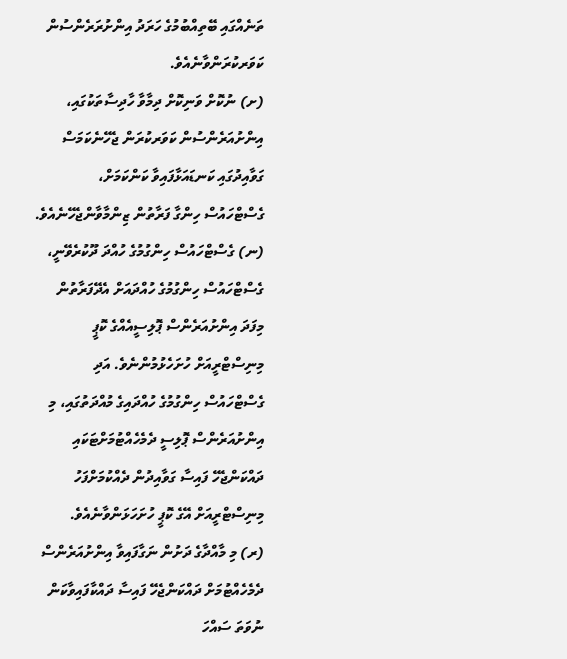ތަނެއްގައި ބޭތިއްބުމުގެ ހަރަދު އިންށުރަރެންސުން ކަވަރކުރަންވާނެއެވެ.
(ށ) ނުކޮށް ވަނިކޮށް ދިމާވާ ހާދިސާތަކުގައި، އިންށުއަރެންސުން ކަވަރކުރަން ޖެހޭނެކަމަސް ގަވާއިދުގައި ކަނޑައަޅާފައިވާ ކަންކަމަށް، ގެސްޓްހައުސް ހިންގާ ފަރާތުން ޒިންމާވާންޖެހޭނެއެވެ.
(ނ) ގެސްޓްހައުސް ހިންގުމުގެ ހުއްދަ ދޫކުރެވޭނީ، ގެސްޓްހައުސް ހިންގުމުގެ ހުއްދައަށް އެދޭފަރާތުން މިފަދަ އިންށުއަރެންސް ޕޮލިސީއެއްގެ ކޮޕީ މިނިސްޓްރީއަށް ހުށަހެޅުމުންނެވެ. އަދި ގެސްޓްހައުސް ހިންގުމުގެ ހުއްދައިގެ މުއްދަތުގައި، މި އިންށުއަރެންސް ޕޮލިސީ ދެމެހެއްޓުމަށްޓަކައި ދައްކަންޖެހޭ ފައިސާ ގަވާއިދުން ދެއްކުމަށްފަހު މިނިސްޓްރީއަށް އޭގެ ކޮޕީ ހުށަހަޅަންވާނެއެވެ.
(ރ) މި މާއްދާގެ ދަށުން ނަގާފައިވާ އިންށުއަރެންސް ދެމެހެއްޓުމަށް ދައްކަންޖެހޭ ފައިސާ ދައްކާފައިވާކަން ނުވަތަ ސައްހަ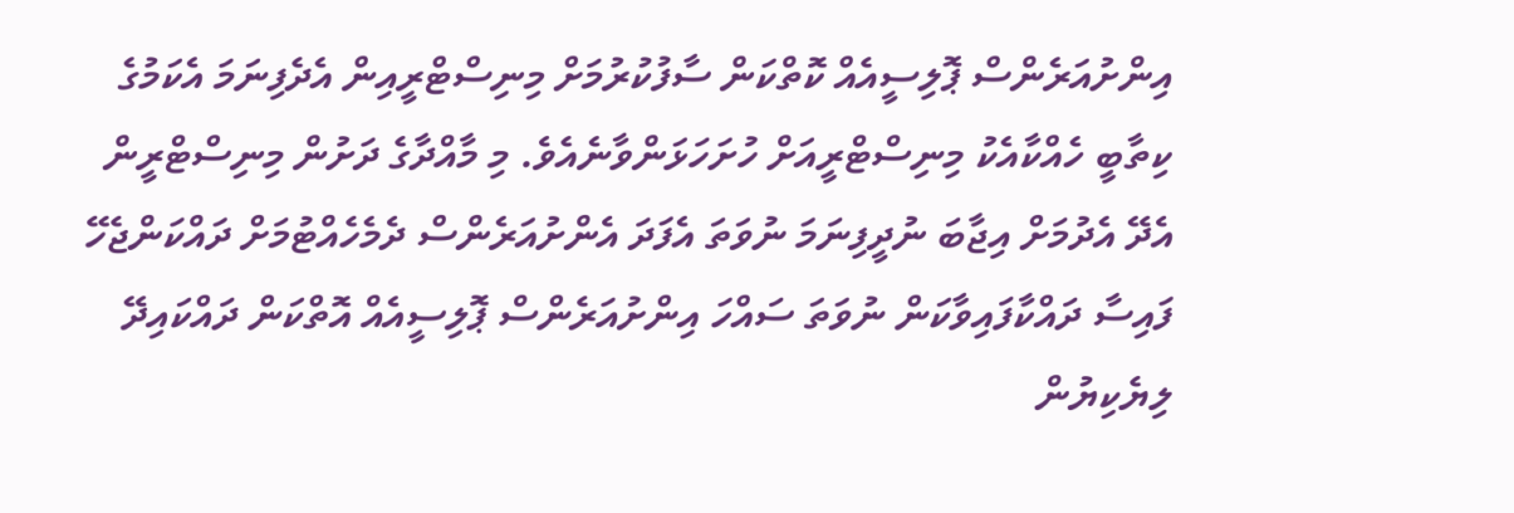އިންށުއަރެންސް ޕޮލިސީއެއް ކޮތްކަން ސާފުކުރުމަށް މިނިސްޓްރީއިން އެދެފިނަމަ އެކަމުގެ ކިތާބީ ހެއްކާއެކު މިނިސްޓްރީއަށް ހުށަހަޅަންވާނެއެވެ. މި މާއްދާގެ ދަށުން މިނިސްޓްރީން އެދޭ އެދުމަށް އިޖާބަ ނުދީފިނަމަ ނުވަތަ އެފަދަ އެންށުއަރެންސް ދެމެހެއްޓުމަށް ދައްކަންޖެހޭ ފައިސާ ދައްކާފައިވާކަން ނުވަތަ ސައްހަ އިންށުއަރެންސް ޕޮލިސީއެއް އޮތްކަން ދައްކައިދޭ ލިޔެކިޔުން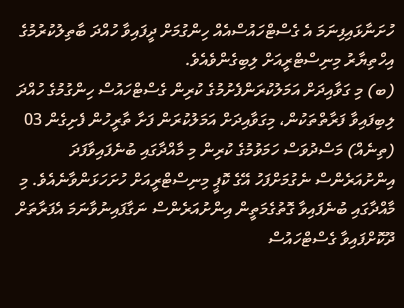ހުށަނާޅައިފިނަމަ އެ ގެސްޓްހައުސްއެއް ހިންގުމަށް ދީފައިވާ ހުއްދަ ބާތިލުކުރުމުގެ އިހްތިޔާރު މިނިސްޓްރީއަށް ލިބިގެންވެއެވެ.
(ބ) މި ގަވާއިދަށް އަމަލުކުރަންފެށުމުގެ ކުރިން ގެސްޓްހައުސް ހިންގުމުގެ ހުއްދަ ލިބިފައިވާ ފަރާތްތަކުން، މިގަވާއިދަށް އަމަލުކުރަން ފަށާ ތާރީހުން ފެށިގެން 03 (ތިނެއް) މަސްދުވަސް ހަމަވުމުގެ ކުރިން މި މާއްދާގައި ބުނެފައިވާފަދަ އިންށުއަރެންސް ނެގުމަށްފަހު އޭގެ ކޮޕީ މިނިސްޓްރީއަށް ހުށަހަޅަންވާނެއެވެ. މި މާއްދާގައި ބުނެފައިވާ ގޮތުގެމަތީން އިންށުއަރެންސް ނަގާފައިނުވާނަމަ އެފަރާތަށް ދޫކޮށްފައިވާ ގެސްޓްހައުސް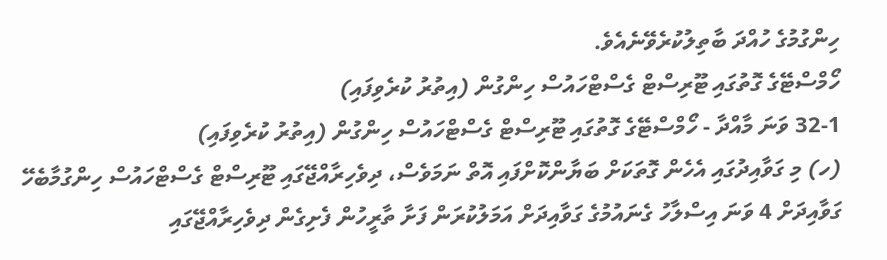ހިންގުމުގެ ހުއްދަ ބާތިލުކުރެވޭނެއެވެ.
ހޯމްސްޓޭގެ ގޮތުގައި ޓޫރިސްޓް ގެސްޓްހައުސް ހިންގުން (އިތުރު ކުރެވިފައި)
32-1 ވަނަ މާއްދާ - ހޯމްސްޓޭގެ ގޮތުގައި ޓޫރިސްޓް ގެސްޓްހައުސް ހިންގުން (އިތުރު ކުރެވިފައި)
(ހ) މި ގަވާއިދުގައި އެހެން ގޮތަކަށް ބަޔާންކޮށްފައި އޮތް ނަމަވެސް، ދިވެހިރާއްޖޭގައި ޓޫރިސްޓް ގެސްޓްހައުސް ހިންގުމާބެހޭ ގަވާއިދަށް 4 ވަނަ އިސްލާހު ގެނައުމުގެ ގަވާއިދަށް އަމަލުކުރަން ފަށާ ތާރީހުން ފެށިގެން ދިވެހިރާއްޖޭގައި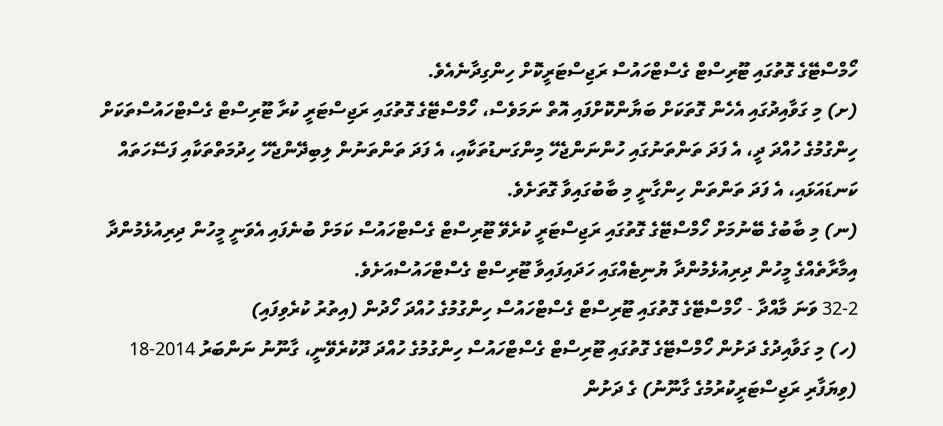ހޯމްސްޓޭގެ ގޮތުގައި ޓޫރިސްޓް ގެސްޓްހައުސް ރަޖިސްޓަރީކޮށް ހިންގިދާނެއެވެ.
(ށ) މި ގަވާއިދުގައި އެހެން ގޮތަކަށް ބަޔާންކޮށްފައި އޮތް ނަމަވެސް، ހޯމްސްޓޭގެ ގޮތުގައި ރަޖިސްޓަރީ ކުރާ ޓޫރިސްޓް ގެސްޓްހައުސްތަކަށް ހިންގުމުގެ ހުއްދަ ދީ، އެ ފަދަ ތަންތަނުގައި ހުންނަންޖެހޭ މިންގަނޑުތަކާއި، އެ ފަދަ ތަންތަނުން ލިބިދޭންޖެހޭ ހިދުމަތްތަކާއި ފަސޭހަތައް ކަނޑައަޅައި، އެ ފަދަ ތަންތަން ހިންގާނީ މި ބާބުގައިވާ ގޮތަށެވެ.
(ނ) މި ބާބުގެ ބޭނުމަށް ހޯމްސްޓޭގެ ގޮތުގައި ރަޖިސްޓަރީ ކުރެވޭ ޓޫރިސްޓް ގެސްޓްހައުސް ކަމަށް ބުނެފައި އެވަނީ މީހުން ދިރިއުޅެމުންދާ އިމާރާތެއްގެ މީހުން ދިރިއުޅެމުންދާ ޔުނިޓެއްގައި ހަދައިފައިވާ ޓޫރިސްޓް ގެސްޓްހައުސްއަށެވެ.
32-2 ވަނަ މާއްދާ - ހޯމްސްޓޭގެ ގޮތުގައި ޓޫރިސްޓް ގެސްޓްހައުސް ހިންގުމުގެ ހުއްދަ ހޯދުން (އިތުރު ކުރެވިފައި)
(ހ) މި ގަވާއިދުގެ ދަށުން ހޯމްސްޓޭގެ ގޮތުގައި ޓޫރިސްޓް ގެސްޓްހައުސް ހިންގުމުގެ ހުއްދަ ދޫކުރެވޭނީ، ގާނޫނު ނަންބަރު 2014-18 (ވިޔަފާރި ރަޖިސްޓަރީކުރުމުގެ ގާނޫނު) ގެ ދަށުން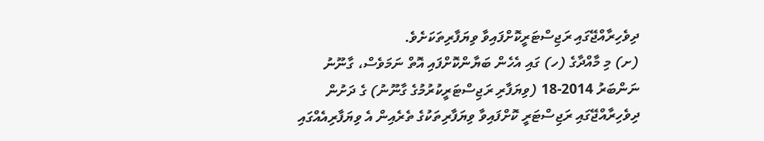ދިވެހިރާއްޖޭގައި ރަޖިސްޓަރީކޮށްފައިވާ ވިޔަފާރިތަކަށެވެ.
(ށ) މި މާއްދާގެ (ހ) ގައި އެހެން ބަޔާންކޮށްފައި އޮތް ނަމަވެސް، ގާނޫނު ނަންބަރު 2014-18 (ވިޔަފާރި ރަޖިސްޓަރީކުރުމުގެ ގާނޫނު) ގެ ދަށުން ދިވެހިރާއްޖޭގައި ރަޖިސްޓަރީ ކޮށްފައިވާ ވިޔަފާރިތަކުގެ ތެރެއިން އެ ވިޔަފާރިއެއްގައި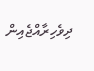ދިވެހިރާއްޖެއިން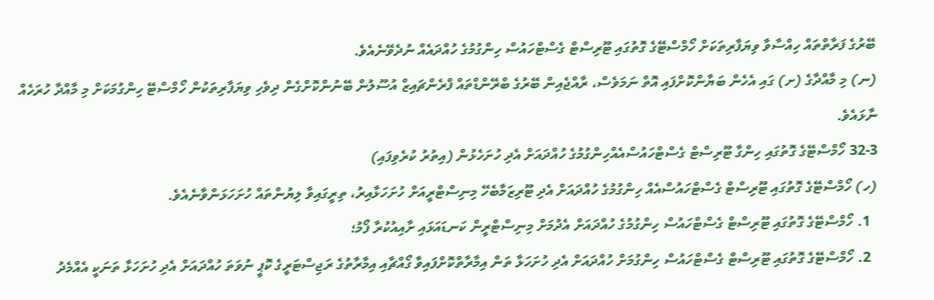ބޭރުގެ ފަރާތްތައް ހިއްސާވާ ވިޔަފާރިތަކަށް ހޯމްސްޓޭގެ ގޮތުގައި ޓޫރިސްޓް ގެސްޓްހައުސް ހިންގުމުގެ ހުއްދައެއް ނުދެވޭނެއެވެ.
(ނ) މި މާއްދާގެ (ށ) ގައި އެހެން ބަޔާންކޮށްފައި އޮތް ނަމަވެސް، ރާއްޖެއިން ބޭރުގެ ބްރޭންޑްތައް ފްރެންޗައިޒް އުސޫލުން ބޭނުންކޮށްގެން ދިވެހި ވިޔަފާރިތަކުން ހޯމްސްޓޭ ހިންގުމަކަށް މި މާއްދާ ހުރަހެއް ނާޅައެވެ.
32-3 ހޯމްސްޓޭގެ ގޮތުގައި ހިންގާ ޓޫރިސްޓް ގެސްޓްހައުސްއެއްހިންގުމުގެ ހުއްދައަށް އެދި ހުށަހެޅުން (އިތުރު ކުރެވިފައި)
(ހ) ހޯމްސްޓޭގެ ގޮތުގައި ޓޫރިސްޓް ގެސްޓްހައުސްއެއް ހިންގުމުގެ ހުއްދައަށް އެދި ޓޫރިޒަމާބެހޭ މިނިސްޓްރީއަށް ހުށަހަޅާއިރު، ތިރީގައިވާ ލިޔުންތައް ހުށަހަޅަންވާނެއެވެ.
  1. ހޯމްސްޓޭގެ ގޮތުގައި ޓޫރިސްޓް ގެސްޓްހައުސް ހިންގުމުގެ ހުއްދައަށް އެދުމަށް މިނިސްޓްރީން ކަނޑައަޅައި ށާއިއުކުރާ ފޯމު؛
  2. ހޯމްސްޓޭގެ ގޮތުގައި ޓޫރިސްޓް ގެސްޓްހައުސް ހިންގުމަށް ހުއްދައަށް އެދި ހުށަހަޅާ ތަން އިމާރާތްކޮށްފައިވާ ގޯއްޗާއި އިމާރާތުގެ ރަޖިސްޓަރީގެ ކޮޕީ ނުވަތަ ހުއްދައަށް އެދި ހުށަހަޅާ ތަނަކީ އެއްމެދު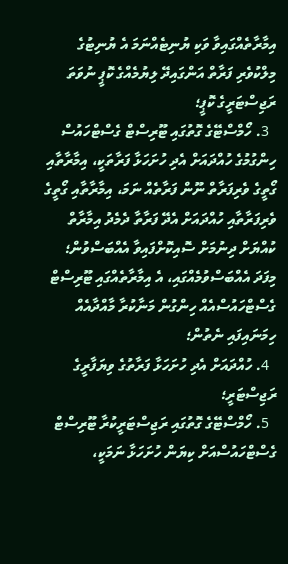އިމާރާތެއްގައިވާ ވަކި ޔުނިޓެއްނަމަ އެ ޔުނިޓުގެ މިލްކުވެރި ފަރާތް އަންގައިދޭ ލިޔުމެއްގެ ކޮޕީ ނުވަތަ ރަޖިސްޓަރީގެ ކޮޕީ؛
  3. ހޯމްސްޓޭގެ ގޮތުގައި ޓޫރިސްޓް ގެސްޓްހައުސް ހިންގުމުގެ ހުއްދައަށް އެދި ހުށަހަޅާ ފަރާތަކީ، އިމާރާތާއި ގޯތީގެ ވެރިފަރާތް ނޫން ފަރާތެއް ނަމަ، އިމާރާތާއި ގޯތީގެ ވެރިފަރާތާއި ހުއްދައަށް އެދޭ ފަރާތާ ދެމެދު އިމާރާތް ކުއްޔަށް ދިނުމަށް ސޮއިކޮށްފައިވާ އެއްބަސްވުން؛ މިފަދަ އެއްބަސްވުމެއްގައި، އެ އިމާރާތެއްގައި ޓޫރިސްޓް ގެސްޓްހައުސްއެއް ހިންގުން މަނާކުރާ މާއްދާއެއް ހިމަނައިފައި ނެތުން؛
  4. ހުއްދައަށް އެދި ހުށަހަޅާ ފަރާތުގެ ވިޔަފާރީގެ ރަޖިސްޓަރީ؛
  5. ހޯމްސްޓޭގެ ގޮތުގައި ރަޖިސްޓަރީކުރާ ޓޫރިސްޓް ގެސްޓްހައުސްއަށް ކިޔަން ހުށަހަޅާ ނަމަކީ،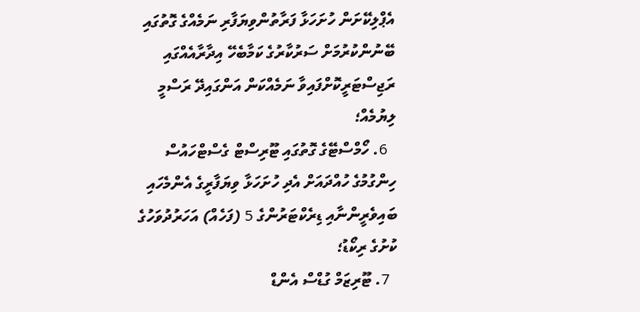އެޕްލިކޭށަން ހުށަހަޅާ ފަރާތުންވިޔަފާރި ނަމެއްގެ ގޮތުގައި ބޭނުންކުރުމަށް ސަރުކާރުގެ ކަމާބެހޭ އިދާރާއެއްގައި ރަޖިސްޓަރީކޮށްފައިވާ ނަމެއްކަން އަންގައިދޭ ރަސްމީ ލިޔުމެއް؛
  6. ހޯމްސްޓޭގެ ގޮތުގައި ޓޫރިސްޓް ގެސްޓްހައުސް ހިންގުމުގެ ހުއްދައަށް އެދި ހުށަހަޅާ ވިޔަފާރީގެ އެންމެހައި ބައިވެރީންނާއި ޑިރެކްޓަރުންގެ 5 (ފަހެއް) އަހަރުދުވަހުގެ ކުށުގެ ރިކޯޑު؛
  7. ޓޫރިޒަމް ގުޑްސް އެންޑް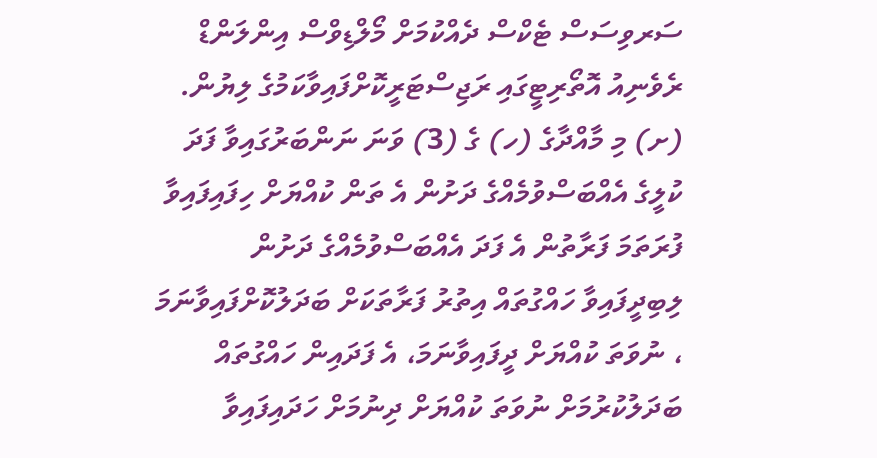ސަރވިސަސް ޓެކްސް ދެއްކުމަށް މޯލްޑިވްސް އިންލަންޑް ރެވެނިއު އޮތޯރިޓީގައި ރަޖިސްޓަރީކޮށްފައިވާކަމުގެ ލިޔުން.
(ށ) މި މާއްދާގެ (ހ) ގެ (3) ވަނަ ނަންބަރުގައިވާ ފަދަ ކުލީގެ އެއްބަސްވުމެއްގެ ދަށުން އެ ތަން ކުއްޔަށް ހިފައިފައިވާ ފުރަތަމަ ފަރާތުން އެ ފަދަ އެއްބަސްވުމެއްގެ ދަށުން ލިބިދީފައިވާ ހައްގުތައް އިތުރު ފަރާތަކަށް ބަދަލުކޮށްފައިވާނަމަ ، ނުވަތަ ކުއްޔަށް ދީފައިވާނަމަ، އެ ފަދައިން ހައްގުތައް ބަދަލުކުރުމަށް ނުވަތަ ކުއްޔަށް ދިނުމަށް ހަދައިފައިވާ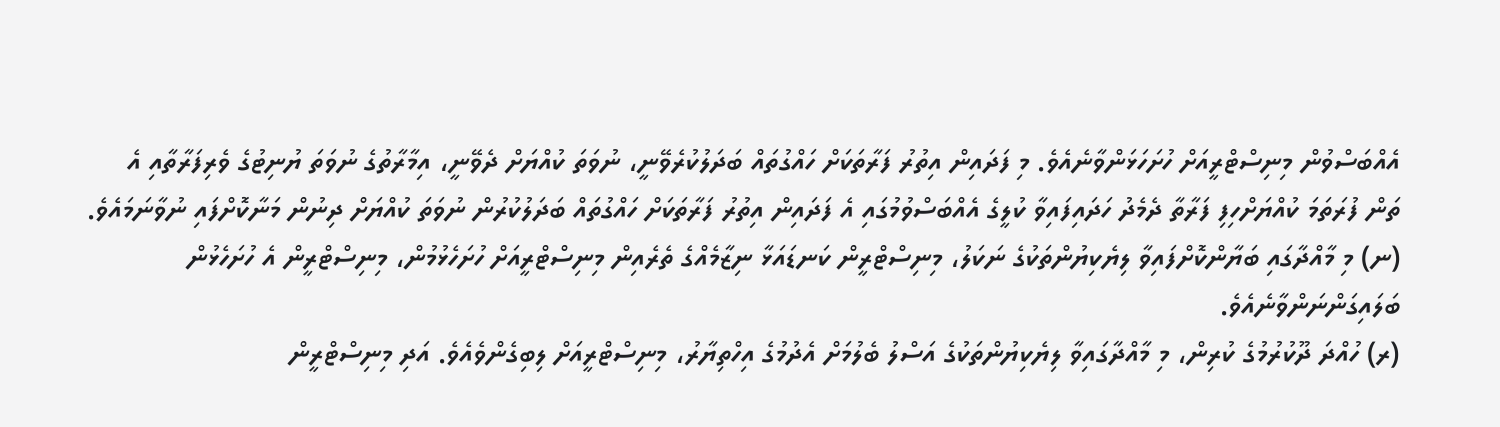އެއްބަސްވުން މިނިސްޓްރީއަށް ހުށަހަޅަންވާނެއެވެ. މި ފަދައިން އިތުރު ފަރާތަކަށް ހައްގުތައް ބަދަލުކުރެވޭނީ، ނުވަތަ ކުއްޔަށް ދެވޭނީ، އިމާރާތުގެ ނުވަތަ ޔުނިޓުގެ ވެރިފަރާތާއި އެ ތަން ފުރަތަމަ ކުއްޔަށްހިފި ފަރާތާ ދެމެދު ހަދައިފައިވާ ކުލީގެ އެއްބަސްވުމުގައި އެ ފަދައިން އިތުރު ފަރާތަކަށް ހައްގުތައް ބަދަލުކުރުން ނުވަތަ ކުއްޔަށް ދިނުން މަނާކޮށްފައި ނުވާނަމައެވެ.
(ނ) މި މާއްދާގައި ބަޔާންކޮށްފައިވާ ލިޔެކިޔުންތަކުގެ ނަކަލު، މިނިސްޓްރީން ކަނޑައަޅާ ނިޒާމެއްގެ ތެރެއިން މިނިސްޓްރީއަށް ހުށަހެޅުމުން، މިނިސްޓްރީން އެ ހުށަހެޅުން ބަލައިގަންނަންވާނެއެވެ.
(ރ) ހުއްދަ ދޫކުރުމުގެ ކުރިން، މި މާއްދާގައިވާ ލިޔެކިޔުންތަކުގެ އަސްލު ބެލުމަށް އެދުމުގެ އިހްތިޔާރު، މިނިސްޓްރީއަށް ލިބިގެންވެއެވެ. އަދި މިނިސްޓްރީން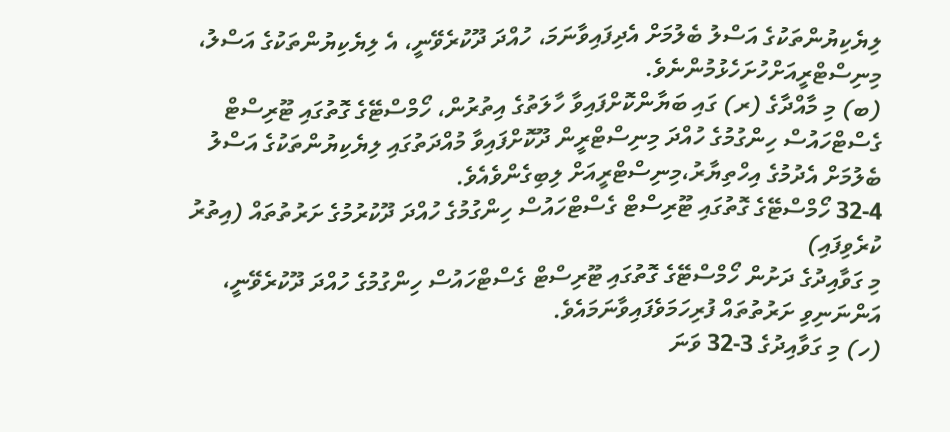ލިޔެކިޔުންތަކުގެ އަސްލު ބެލުމަށް އެދިފައިވާނަމަ، ހުއްދަ ދޫކުރެވޭނީ، އެ ލިޔެކިޔުންތަކުގެ އަސްލު، މިނިސްޓްރީއަށްހުށަހެޅުމުންނެވެ.
(ބ) މި މާއްދާގެ (ރ) ގައި ބަޔާންކޮށްފައިވާ ހާލަތުގެ އިތުރުން، ހޯމްސްޓޭގެ ގޮތުގައި ޓޫރިސްޓް ގެސްޓްހައުސް ހިންގުމުގެ ހުއްދަ މިނިސްޓްރީން ދޫކޮށްފައިވާ މުއްދަތުގައި ލިޔެކިޔުންތަކުގެ އަސްލު ބެލުމަށް އެދުމުގެ އިހްތިޔާރު،މިނިސްޓްރީއަށް ލިބިގެންވެއެވެ.
32-4 ހޯމްސްޓޭގެ ގޮތުގައި ޓޫރިސްޓް ގެސްޓްހައުސް ހިންގުމުގެ ހުއްދަ ދޫކުރުމުގެ ށަރުތުތައް (އިތުރު ކުރެވިފައި)
މި ގަވާއިދުގެ ދަށުން ހޯމްސްޓޭގެ ގޮތުގައި ޓޫރިސްޓް ގެސްޓްހައުސް ހިންގުމުގެ ހުއްދަ ދޫކުރެވޭނީ، އަންނަނިވި ށަރުތުތައް ފުރިހަމަވެފައިވާނަމައެވެ.
(ހ) މި ގަވާއިދުގެ 3-32 ވަނަ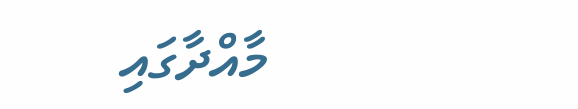މާއްދާގައި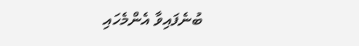ބުނެފައިވާ އެންމެހައި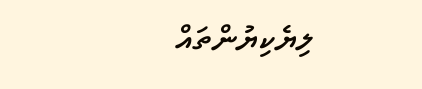ލިޔެކިޔުންތައް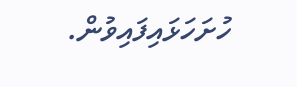ހުށަހަޅައިފައިވުން.